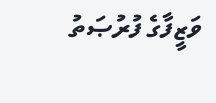ވަޒީފާގެ ފުރުޞަތު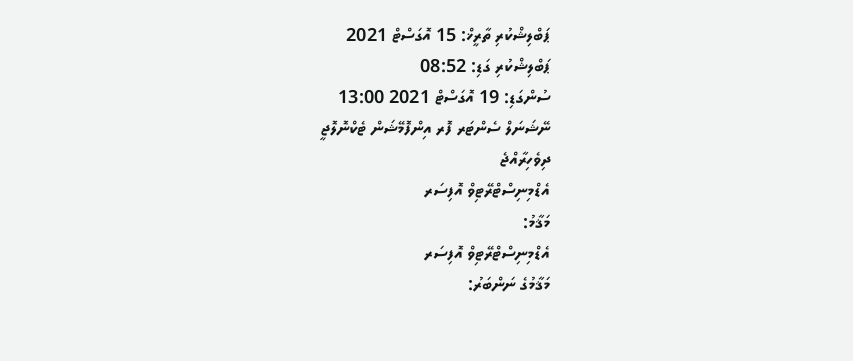ޕަބްލިޝްކުރި ތާރީޚް: 15 އޮގަސްޓް 2021
ޕަބްލިޝްކުރި ގަޑި: 08:52
ސުންގަޑި: 19 އޮގަސްޓް 2021 13:00
ނޭޝަނަލް ސެންޓަރ ފޮރ އިންފޮމޭޝަން ޓެކްނޮލޮޖީ
ދިވެހިރާއްޖެ
އެޑްމިނިސްޓްރޭޓިވް އޮފިސަރ
މަޤާމު:
އެޑްމިނިސްޓްރޭޓިވް އޮފިސަރ
މަޤާމުގެ ނަންބަރު: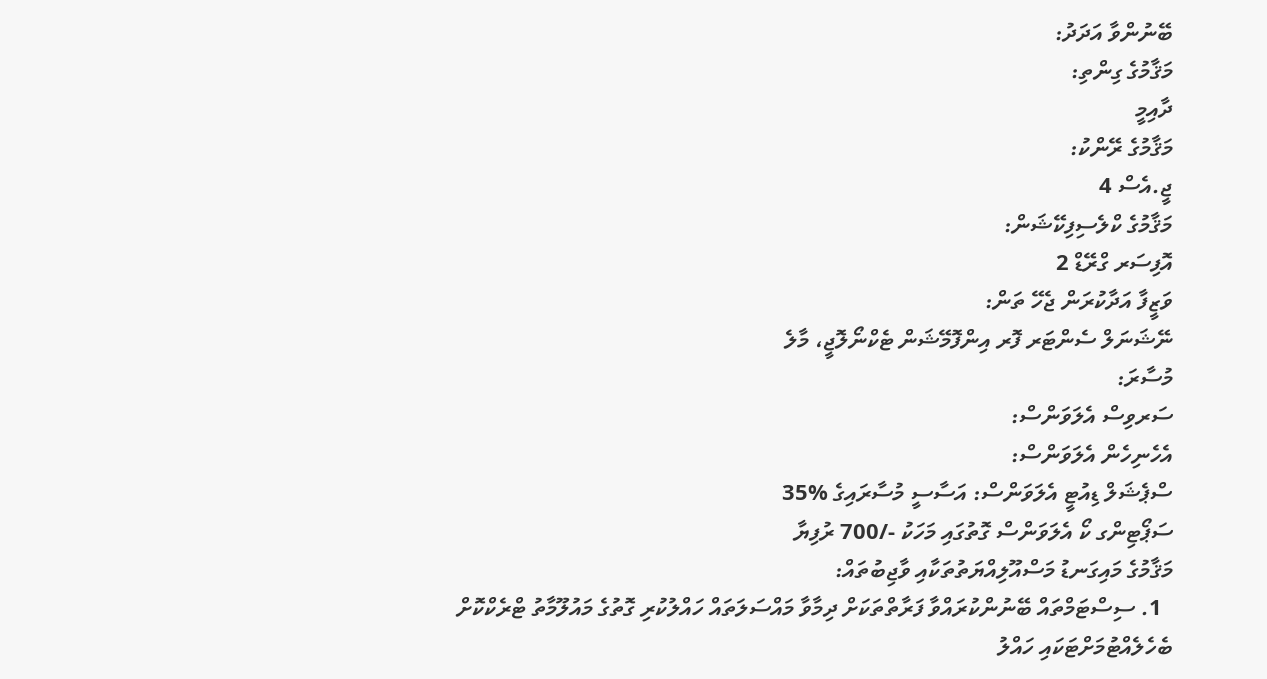ބޭނުންވާ އަދަދު:
މަޤާމުގެ ގިންތި:
ދާއިމީ
މަޤާމުގެ ރޭންކު:
ޖީ.އެސް 4
މަޤާމުގެ ކްލެސިފިކޭޝަން:
އޮފިސަރ ގްރޭޑް 2
ވަޒީފާ އަދާކުރަން ޖެހޭ ތަން:
ނޭޝަނަލް ސެންޓަރ ފޮރ އިންފޮމޭޝަން ޓެކްނޯލޮޖީ، މާލެ
މުސާރަ:
ސަރވިސް އެލަވަންސް:
އެހެނިހެން އެލަވަންސް:
ސްޕެޝަލް ޑިއުޓީ އެލަވަންސް: އަސާސީ މުސާރައިގެ %35
ސަޕޯޓިންގ ކޯ އެލަވަންސް ގޮތުގައި މަހަކު -/700 ރުފިޔާ
މަޤާމުގެ މައިގަނޑު މަސްއޫލިއްޔަތުތަކާއި ވާޖިބުތައް:
  1. ސިސްޓަމްތައް ބޭނުންކުރައްވާ ފަރާތްތަކަށް ދިމާވާ މައްސަލަތައް ހައްލުކުރި ގޮތުގެ މައުލޫމާތު ޓްރެކްކޮށް ބެހެލެއްޓުމަށްޓަކައި ހައްލު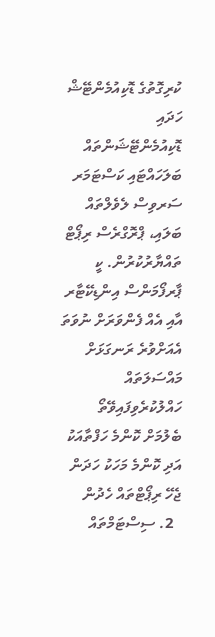ކުރިގޮތުގެ ޑޮކިއުމެންޓޭޝް ހަދައި ޑޮކިއުމެންޓޭޝަންތައް ބަލަހައްޓައި ކަސްޓަމަރ ސަރވިސް ލެވެލްތައް ބަލައި، ޕްރޮގްރެސް ރިޕޯޓް ތައްޔާރުކުރުން. ކީ ޕާރފޯމަންސް އިންޑިކޭޓާރ އާއި އެއް ފެންވަރަށް ނުވަތަ އެއަށްވުރެ ރަނގަޅަށް މައްސަލަތައް ހައްލުކުރެވިފައިވޭތޯ ބެލުމަށް ކޮންމެ ހަފްތާއަކު އަދި ކޮންމެ މަހަކު ހަދަން ޖެހޭ ރިޕޯޓްތައް ހެދުން
  2. ސިސްޓަމްތައް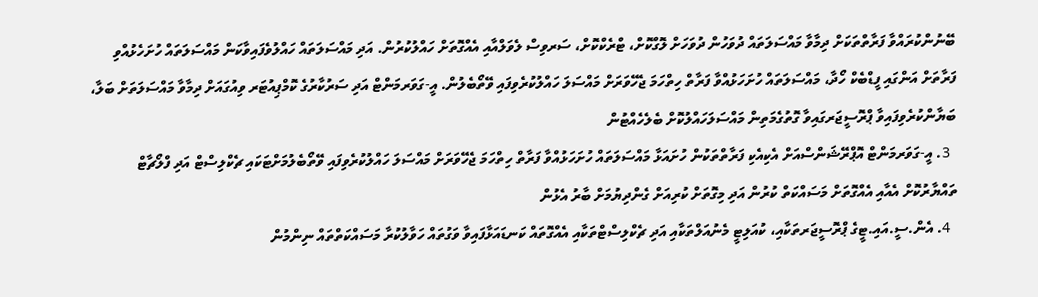ބޭނުންކުރައްވާ ފަރާތްތަކަށް ދިމާވާ މައްސަލަތައް ދުވަހުން ދުވަހަށް ލޮގްކޮށް، ޓްރެކްކޮށް، ސަރވިސް ލެވަލްއާއި އެއްގޮތަށް ހައްލުކުރުން. އަދި މައްސަލަތައް ހައްލުވެފައިވާކަން މައްސަލަތައް ހުށަހެޅުއްވި ފަރާތަށް އަންގައި ފީޑްބެކް ހޯދާ، މައްސަލަތައް ހުށަހަޅުއްވާ ފަރާތް ހިތްހަމަ ޖެހޭވަރަށް މައްސަލަ ހައްލުކުރެވިފައި ވޭތޯބެލުން. އީ-ގަވަރމަންޓް އަދި ސަރުކާރުގެ ކޮމްޕިއުޓަރ ވިއުގައަށް ދިމާވާ މައްސަލަތަށް ބަލާ، ބަޔާންކުރެވިފައިވާ ޕްރޮސީޖަރގައިވާ ގޮތުގެމަތިން މައްސަލަހައްލުކޮށް ބެލެހެއްޓުން
  3. އީ-ގަވަރމަންޓް އޮޕްރޭޝަންސްއަށް އެކިއެކި ފަރާތްތަކުން ހުށައަޅާ މައްސަލަތައް ހުށަހަޅުއްވާ ފަރާތް ހިތްހަމަ ޖެހޭވަރަށް މައްސަލަ ހައްލުކުރެވިފައި ވޭތޯބެލުމަށްޓަކައި ޗެކްލިސްޓް އަދި ފްލޯޗާޓް ތައްޔާރުކޮށް އެއާއި އެއްގޮތަށް މަސައްކަތް ކުރުން އަދި މިގޮތަށް ކުރިއަށް ގެންދިޔުމަށް ބާރު އެޅުން
  4. އެން.ސީ.އައި.ޓީގެ ޕްރޮސީޖަރތަކާއި، ކުއަލިޓީ މެނުއަލްތަކާއި އަދި ޗެކްލިސްޓްތަކާއި އެއްގޮތައް ކަނޑައަޅާފައިވާ ވަގުތައް ހަވާލުކުރާ މަސައްކަތްތައް ނިންމުން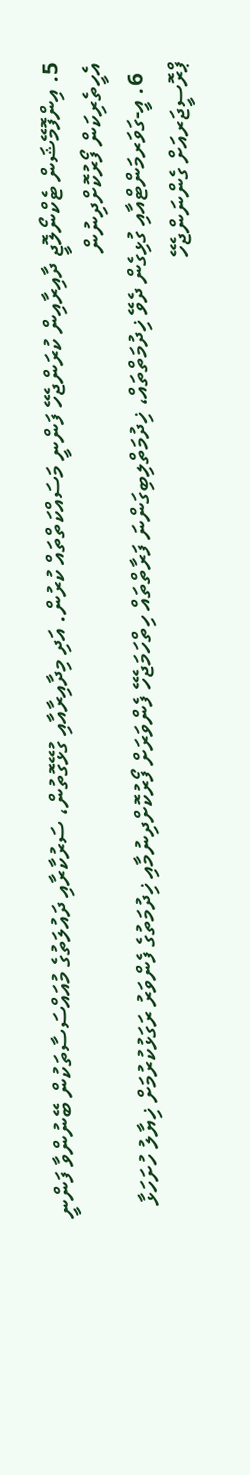5. އިންފޮމޭޝަން ޓެކްނޯލޮޖީ ދާއިރާއިން ކުރަންޖެހޭ ފަންނީ މަސައްކަތްތައް ކުރުން. އަދި މިދާއިރާއާއި ގުޅޭގޮތުން، ސަރުކާރާއި ދައުލަތުގެ މުއައްސަސާތަކުން ބޭނުންވާ ފަންނީ އެހީތެރިކަން ފޯރުކޮށްދިނުން
  6. އީ-ގަވަރމަންޓްއާއި ގުޅިގެން ދެވޭ ޚިދުމަތްތައް، ޚިދުމަތްލިބިގަންނަ ފަރާތްތައް ހިތްހަމަޖެހޭ ފެންވަރަށް ފޯރުކޮށްދިނުމާއި ޚިދުމަތުގެ ފެންވަރު ރަގަޅުކުރުމަށް ޚިޔާލު ހުށަހަޅާ ޕްރޮސީޖަރއަށް ގެންނަންޖެހޭ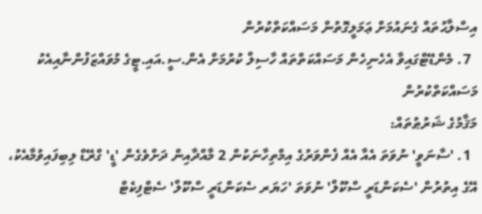އިސްލާޙުތައް ގެނައުމަށް ޢަމަލީގޮތުން މަސައްކަތްކުރުން
  7. މެންޑޭޓްގައިވާ އެހެނިހެން މަސައްކަތްތައް ހާސިލް ކުރުމަށް އެން.ސީ.އައި.ޓީގެ މުވައްޒަފުންނާއިއެކު މަސައްކަތްކުރުން
މަޤާމުގެ ޝަރުޠުތައް:
  1. 'ސާނަވީ' ނުވަތަ އެއާ އެއް ފެންވަރުގެ އިމްތިހާނަކުން 2 މާއްދާއިން ދަށްވެގެން 'ޑީ' ގްރޭޑް ލިބިފައިވުމާއެކު، އޭގެ އިތުރުން 'ސެކަންޑަރީ ސްކޫލް' ނުވަތަ 'ހަޔަރ ސެކަންޑަރީ ސްކޫލް' ސެޓްފިކެޓް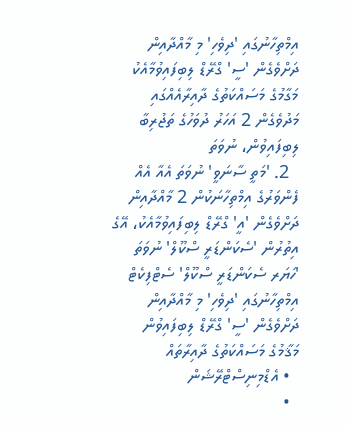އިމްތިހާނުގައި 'ދިވެހި' މި މާއްދާއިން ދަށްވެގެން 'ސީ' ގްރޭޑް ލިބިފައިވުމާއެކު މަގާމުގެ މަސައްކަތުގެ ދާއިރާއެއްގައި މަދުވެގެން 2 އަހަރު ދުވަހުގެ ތަޖުރިބާ ލިބިފައިވުން، ނުވަތަ
  2. 'މަތީ ސާނަވީ' ނުވަތަ އެއާ އެއް ފެންވަރުގެ އިމްތިހާނަކުން 2 މާއްދާއިން ދަށްވެގެން 'އީ' ގްރޭޑް ލިބިފައިވުމާއެކު، އޭގެ އިތުރުން 'ސެކަންޑަރީ ސްކޫލް' ނުވަތަ 'ހަޔަރ ސެކަންޑަރީ ސްކޫލް' ސެޓްފިކެޓް އިމްތިހާނުގައި 'ދިވެހި' މި މާއްދާއިން ދަށްވެގެން 'ސީ' ގްރޭޑް ލިބިފައިވުން
މަޤާމުގެ މަސައްކަތުގެ ދާއިރާތައް
  • އެޑްމިނިސްޓްރޭޝަން
  •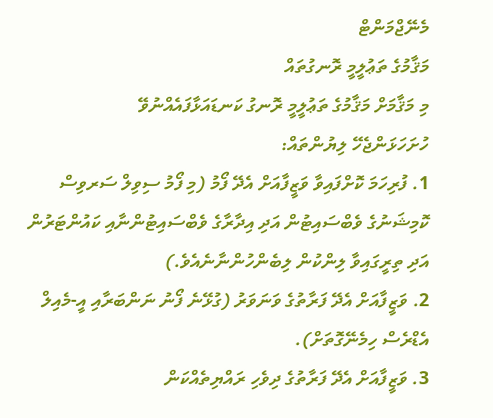މެނޭޖްމަންޓް
މަޤާމުގެ ތަޢުލީމީ ރޮނގުތައް
މި މަޤާމަށް މަޤާމުގެ ތަޢުލީމީ ރޮނގު ކަނޑައަޅާފައެއްނުވޭ
ހުށަހަޅަންޖެހޭ ލިޔުންތައް:
1. ފުރިހަމަ ކޮށްފައިވާ ވަޒީފާއަށް އެދޭ ފޯމު (މި ފޯމު ސިވިލް ސަރވިސް ކޮމިޝަނުގެ ވެބްސައިޓުން އަދި އިދާރާގެ ވެބްސައިޓުންނާއި ކައުންޓަރުން އަދި ތިރީގައިވާ ލިންކުން ލިބެންހުންނާނެއެވެ.)
2. ވަޒީފާއަށް އެދޭ ފަރާތުގެ ވަނަވަރު (ގުޅޭނެ ފޯނު ނަންބަރާއި އީ-މެއިލް އެޑްރެސް ހިމެނޭގޮތަށް).
3. ވަޒީފާއަށް އެދޭ ފަރާތުގެ ދިވެހި ރައްޔިތެއްކަން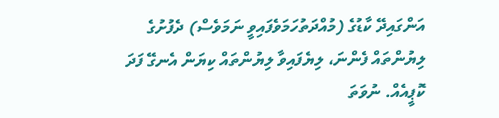އަންގައިދޭ ކާޑުގެ (މުއްދަތުހަމަވެފައިވީ ނަމަވެސް) ދެފުށުގެ ލިޔުންތައް ފެންނަ، ލިޔެފައިވާ ލިޔުންތައް ކިޔަން އެނގޭ ފަދަ ކޮޕީއެއް. ނުވަތަ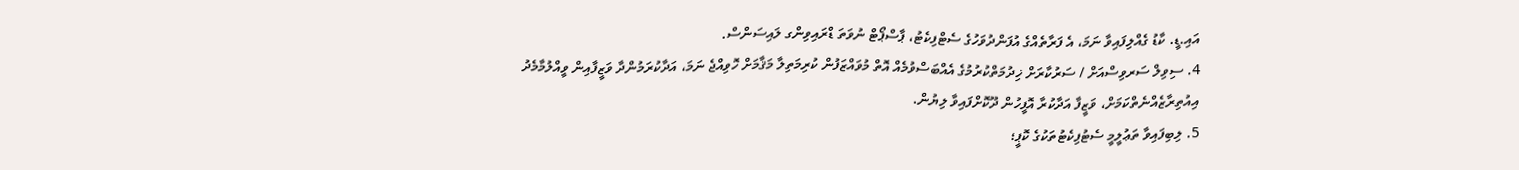އައި.ޑީ. ކާޑު ގެއްލިފައިވާ ނަމަ، އެ ފަރާތެއްގެ އުފަންދުވަހުގެ ސެޓްފިކެޓު، ޕާސްޕޯޓް ނުވަތަ ޑްރައިވިންގ ލައިސަންސް.
4. ސިވިލް ސަރވިސްއަށް / ސަރުކާރަށް ޚިދުމަތްކުރުމުގެ އެއްބަސްވުމެއް އޮތް މުވައްޒަފުން ކުރިމަތިލާ މަޤާމަށް ހޮވިއްޖެ ނަމަ، އަދާކުރަމުންދާ ވަޒީފާއިން ވީއްލުމާމެދު އިއުތިރާޒެއްނެތްކަމަށް، ވަޒީފާ އަދާކުރާ އޮފީހުން ދޫކޮށްފައިވާ ލިޔުން.
5. ލިބިފައިވާ ތަޢުލީމީ ސެޓުފިކެޓުތަކުގެ ކޮޕީ؛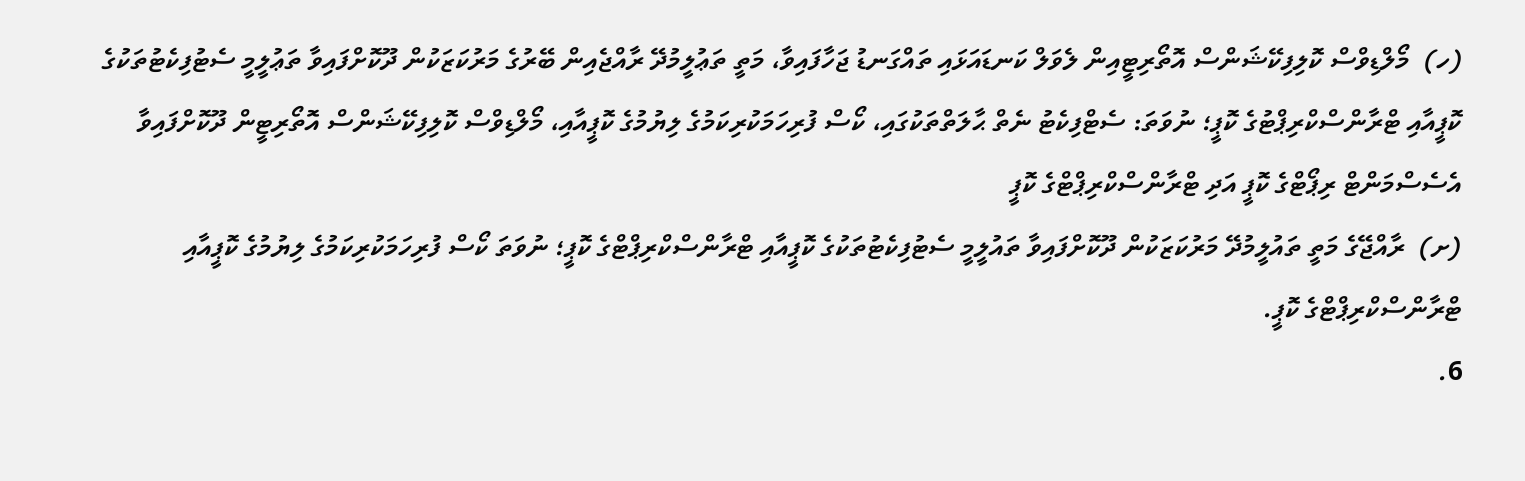(ހ)  މޯލްޑިވްސް ކޮލިފިކޭޝަންސް އޮތޯރިޓީއިން ލެވަލް ކަނޑައަޅައި ތައްގަނޑު ޖަހާފައިވާ، މަތީ ތަޢުލީމުދޭ ރާއްޖެއިން ބޭރުގެ މަރުކަޒަކުން ދޫކޮށްފައިވާ ތަޢުލީމީ ސެޓުފިކެޓުތަކުގެ ކޮޕީއާއި ޓްރާންސްކްރިޕްޓުގެ ކޮޕީ؛ ނުވަތަ: ސެޓްފިކެޓު ނެތް ޙާލަތްތަކުގައި، ކޯސް ފުރިހަމަކުރިކަމުގެ ލިޔުމުގެ ކޮޕީއާއި، މޯލްޑިވްސް ކޮލިފިކޭޝަންސް އޮތޯރިޓީން ދޫކޮށްފައިވާ އެސެސްމަންޓް ރިޕޯޓްގެ ކޮޕީ އަދި ޓްރާންސްކްރިޕްޓްގެ ކޮޕީ
(ށ)  ރާއްޖޭގެ މަތީ ތައުލީމުދޭ މަރުކަޒަކުން ދޫކޮށްފައިވާ ތައުލީމީ ސެޓުފިކެޓުތަކުގެ ކޮޕީއާއި ޓްރާންސްކްރިޕްޓްގެ ކޮޕީ؛ ނުވަތަ ކޯސް ފުރިހަމަކުރިކަމުގެ ލިޔުމުގެ ކޮޕީއާއި ޓްރާންސްކްރިޕްޓްގެ ކޮޕީ.
6.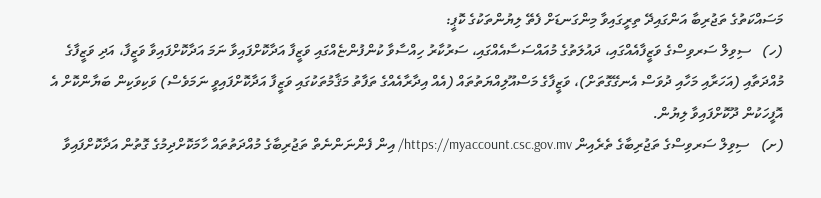މަސައްކަތުގެ ތަޖުރިބާ އަންގައިދޭ ތިރީގައިވާ މިންގަނޑަށް ފެތޭ ލިޔުންތަކުގެ ކޮޕީ:
(ހ)   ސިވިލް ސަރވިސްގެ ވަޒީފާއެއްގައި، ދައުލަތުގެ މުއައްސަސާއެއްގައި، ސަރުކާރު ހިއްސާވާ ކުންފުންޏެއްގައި ވަޒީފާ އަދާކޮށްފައިވާ ނަމަ އަދާކޮށްފައިވާ ވަޒީފާ، އަދި ވަޒީފާގެ މުއްދަތާއި (އަހަރާއި މަހާއި ދުވަސް އެނގޭގޮތަށް)، ވަޒީފާގެ މަސްއޫލިއްޔަތުތައް (އެއް އިދާރާއެއްގެ ތަފާތު މަޤާމުތަކުގައި ވަޒީފާ އަދާކޮށްފައިވީ ނަމަވެސް) ވަކިވަކިން ބަޔާންކޮށް އެ އޮފީހަކުން ދޫކޮށްފައިވާ ލިޔުން.
(ށ)   ސިވިލް ސަރވިސްގެ ތަޖުރިބާގެ ތެރެއިން https://myaccount.csc.gov.mv/ އިން ފެންނަންނެތް ތަޖުރިބާގެ މުއްދަތުތައް ހާމަކޮށްދިމުގެ ގޮތުން އަދާކޮށްފައިވާ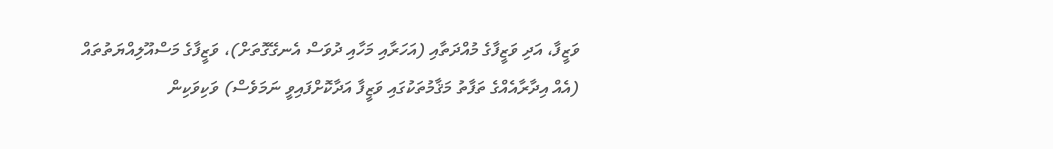ވަޒީފާ، އަދި ވަޒީފާގެ މުއްދަތާއި (އަހަރާއި މަހާއި ދުވަސް އެނގޭގޮތަށް)، ވަޒީފާގެ މަސްއޫލިއްޔަތުތައް (އެއް އިދާރާއެއްގެ ތަފާތު މަޤާމުތަކުގައި ވަޒީފާ އަދާކޮށްފައިވީ ނަމަވެސް) ވަކިވަކިން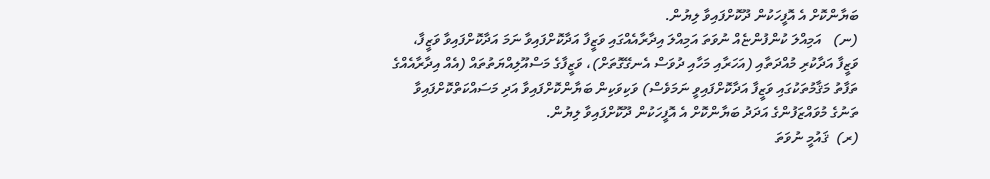ބަޔާންކޮށް އެ އޮފީހަކުން ދޫކޮށްފައިވާ ލިޔުން.
(ނ)   އަމިއްލަ ކުންފުންޏެއް ނުވަތަ އަމިއްލަ އިދާރާއެއްގައި ވަޒީފާ އަދާކޮށްފައިވާ ނަމަ އަދާކޮށްފައިވާ ވަޒީފާ، ވަޒީފާ އަދާކުރި މުއްދަތާއި (އަހަރާއި މަހާއި ދުވަސް އެނގޭގޮތަށް)، ވަޒީފާގެ މަސްއޫލިއްޔަތުތައް (އެއް އިދާރާއެއްގެ ތަފާތު މަޤާމުތަކުގައި ވަޒީފާ އަދާކޮށްފައިވީ ނަމަވެސް) ވަކިވަކިން ބަޔާންކޮށްފައިވާ އަދި މަސައްކަތްކޮށްފައިވާ ތަނުގެ މުވައްޒަފުންގެ އަދަދު ބަޔާންކޮށް އެ އޮފީހަކުން ދޫކޮށްފައިވާ ލިޔުން.
(ރ)  ޤައުމީ ނުވަތަ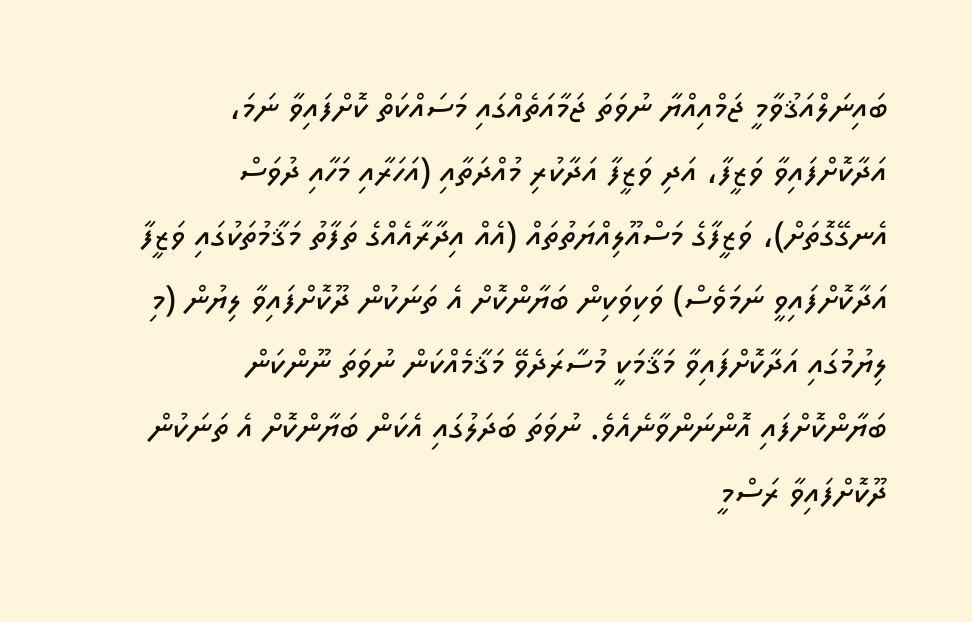ބައިނަލްއަޤުވާމީ ޖަމްއިއްޔާ ނުވަތަ ޖަމާއަތެއްގައި މަސައްކަތް ކޮށްފައިވާ ނަމަ، އަދާކޮށްފައިވާ ވަޒީފާ، އަދި ވަޒީފާ އަދާކުރި މުއްދަތާއި (އަހަރާއި މަހާއި ދުވަސް އެނގޭގޮތަށް)، ވަޒީފާގެ މަސްއޫލިއްޔަތުތައް (އެއް އިދާރާއެއްގެ ތަފާތު މަޤާމުތަކުގައި ވަޒީފާ އަދާކޮށްފައިވީ ނަމަވެސް) ވަކިވަކިން ބަޔާންކޮށް އެ ތަނަކުން ދޫކޮށްފައިވާ ލިޔުން (މި ލިޔުމުގައި އަދާކޮށްފައިވާ މަޤާމަކީ މުސާރަދެވޭ މަޤާމެއްކަން ނުވަތަ ނޫންކަން ބަޔާންކޮށްފައި އޮންނަންވާނެއެވެ. ނުވަތަ ބަދަލުގައި އެކަން ބަޔާންކޮށް އެ ތަނަކުން ދޫކޮށްފައިވާ ރަސްމީ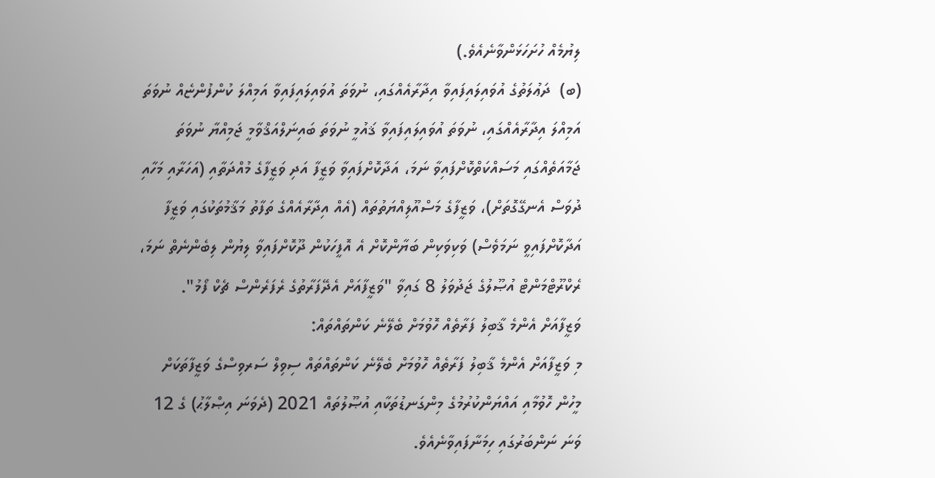ލިޔުމެއް ހުށަހަޅަންވާނެއެވެ.)
(ބ)  ދަޢުލަތުގެ އުވައިލައިފައިވާ އިދާރާއެއްގައި، ނުވަތަ އުވައިލައިފައިވާ އަމިއްލަ ކުންފުންޏެއް ނުވަތަ އަމިއްލަ އިދާރާއެއްގައި، ނުވަތަ އުވައިލައިފައިވާ ޤައުމީ ނުވަތަ ބައިނަލްއަޤްވާމީ ޖަމިއްޔާ ނުވަތަ ޖަމާއަތެއްގައި މަސައްކަތްކޮށްފައިވާ ނަމަ، އަދާކޮށްފައިވާ ވަޒީފާ އަދި ވަޒީފާގެ މުއްދަތާއި (އަހަރާއި މަހާއި ދުވަސް އެނގޭގޮތަށް)، ވަޒީފާގެ މަސްއޫލިއްޔަތުތައް (އެއް އިދާރާއެއްގެ ތަފާތު މަޤާމުތަކުގައި ވަޒީފާ އަދާކޮށްފައިވީ ނަމަވެސް) ވަކިވަކިން ބަޔާންކޮށް އެ އޮފީހަކުން ދޫކޮށްފައިވާ ލިޔުން ލިބެންނެތް ނަމަ، ރެކްރޫޓްމަންޓް އުޞޫލުގެ ޖަދުވަލު 8 ގައިވާ "ވަޒީފާއަށް އެދޭފަރާތުގެ ރެފަރެންސް ޗެކް ފޯމު".
ވަޒީފާއަށް އެންމެ ޤާބިލު ފަރާތެއް ހޮވުމަށް ބެލޭނެ ކަންތައްތައް:
މި ވަޒީފާއަށް އެންމެ ޤާބިލު ފަރާތެއް ހޮވުމަށް ބެލޭނެ ކަންތައްތައް ސިވިލް ސަރވިސްގެ ވަޒީފާތަކަށް މީހުން ހޮވުމާއި އައްޔަންކުރުމުގެ މިންގަނޑުތަކާއި އުޞޫލުތައް 2021 (ދެވަނަ އިޞްލާޙު) ގެ 12 ވަނަ ނަންބަރުގައި ހިމަނާފައިވާނެއެވެ.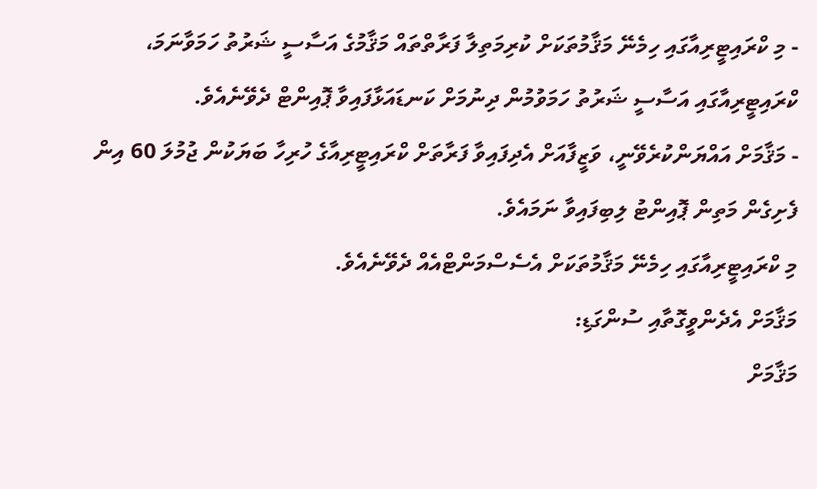- މި ކްރައިޓީރިއާގައި ހިމެނޭ މަޤާމުތަކަށް ކުރިމަތިލާ ފަރާތްތައް މަޤާމުގެ އަސާސީ ޝަރުތު ހަމަވާނަމަ، ކްރައިޓީރިއާގައި އަސާސީ ޝަރުތު ހަމަވުމުން ދިނުމަށް ކަނޑައަޅާފައިވާ ޕޮއިންޓް ދެވޭނެއެވެ.
- މަޤާމަށް އައްޔަންކުރެވޭނީ، ވަޒީފާއަށް އެދިފައިވާ ފަރާތަށް ކްރައިޓީރިއާގެ ހުރިހާ ބަޔަކުން ޖުމުލަ 60 އިން ފެށިގެން މަތިން ޕޮއިންޓު ލިބިފައިވާ ނަމައެވެ.
މި ކްރައިޓީރިއާގައި ހިމެނޭ މަޤާމުތަކަށް އެސެސްމަންޓްއެއް ދެވޭނެއެވެ.
މަޤާމަށް އެދެންވީގޮތާއި ސުންގަޑި:
މަޤާމަށް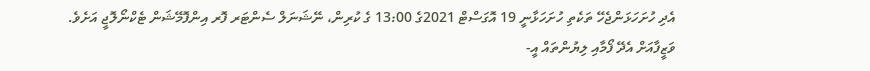އެދި ހުށަހަޅަންޖެހޭ ތަކެތި ހުށަހަޅާނީ 19 އޮގަސްޓް 2021ގެ 13:00 ގެ ކުރިން، ނޭޝަނަލް ސެންޓަރ ފޮރ އިންފޮމޭޝަން ޓެކްނޯލޮޖީ އަށެވެ. ވަޒީފާއަށް އެދޭ ފޯމާއި ލިޔުންތައް އީ-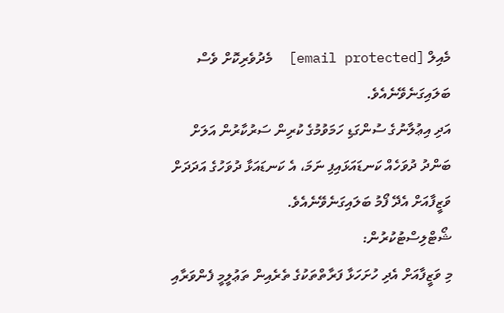މެއިލް [email protected]  މެދުވެރިކޮށް ވެސް ބަލައިގަނެވޭނެއެވެ.
އަދި އިޢުލާނުގެ ސުންގަޑި ހަމަވުމުގެ ކުރިން ސަރުކާރުން އަލަށް ބަންދު ދުވަހެއް ކަނޑައަޅައިފި ނަމަ، އެ ކަނޑައަޅާ ދުވަހުގެ އަދަދަށް ވަޒީފާއަށް އެދޭ ފޯމު ބަލައިގަނެވޭނެއެވެ.
ޝޯޓްލިސްޓުކުރުން:
މި ވަޒީފާއަށް އެދި ހުށަހަޅާ ފަރާތްތަކުގެ ތެރެއިން ތަޢުލީމީ ފެންވަރާއި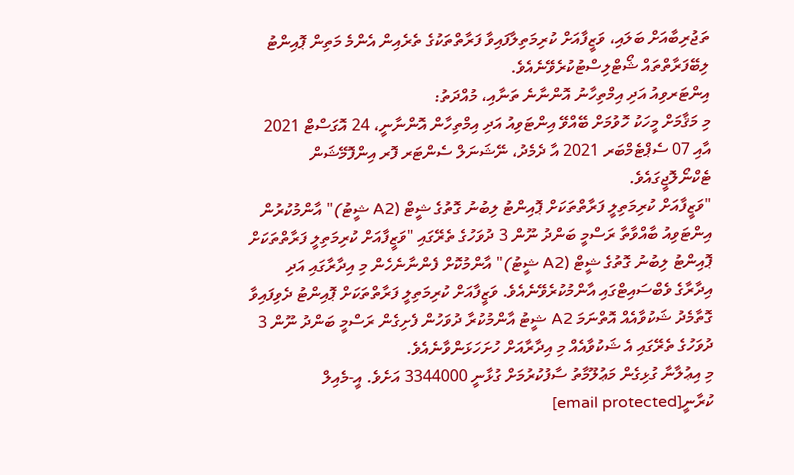ތަޖުރިބާއަށް ބަލައި، ވަޒީފާއަށް ކުރިމަތިލާފައިވާ ފަރާތްތަކުގެ ތެރެއިން އެންމެ މަތިން ޕޮއިންޓު ލިބޭފަރާތްތައް ޝޯޓްލިސްޓުކުރެވޭނެއެވެ.
އިންޓަރވިއު އަދި އިމްތިހާނު އޮންނާނެ ތަނާއި، މުއްދަތު:
މި މަޤާމަށް މީހަކު ހޮވުމަށް ބޭއްވޭ އިންޓަވިއު އަދި އިމްތިހާން އޮންނާނީ، 24 އޮގަސްޓް 2021 އާއި 07 ސެޕްޓެމްބަރ 2021 އާ ދެމެދު، ނޭޝަނަލް ސެންޓަރ ފޮރ އިންފޮމޭޝަން ޓެކްނޯލޮޖީގައެވެ.
"ވަޒީފާއަށް ކުރިމަތިލީ ފަރާތްތަކަށް ޕޮއިންޓު ލިބުނު ގޮތުގެ ޝީޓް (A2 ޝީޓު)" އާންމުކުރުން
އިންޓަވިއު ބާއްވާތާ ރަސްމީ ބަންދު ނޫން 3 ދުވަހުގެ ތެރޭގައި "ވަޒީފާއަށް ކުރިމަތިލީ ފަރާތްތަކަށް ޕޮއިންޓު ލިބުނު ގޮތުގެ ޝީޓް (A2 ޝީޓު)" އާންމުކޮށް ފެންނާނެހެން މި އިދާރާގައި އަދި އިދާރާގެ ވެބްސައިޓްގައި އާންމުކުރެވޭނެއެވެ. ވަޒީފާއަށް ކުރިމަތިލީ ފަރާތްތަކަށް ޕޮއިންޓު ދެވިފައިވާ ގޮތާމެދު ޝަކުވާއެއް އޮތްނަމަ A2 ޝީޓު އާންމުކުރާ ދުވަހުން ފެށިގެން ރަސްމީ ބަންދު ނޫން 3 ދުވަހުގެ ތެރޭގައި އެ ޝަކުވާއެއް މި އިދާރާއަށް ހުށަހަޅަންވާނެއެވެ.
މި އިޢުލާނާ ގުޅިގެން މަޢުލޫމާތު ސާފުކުރުމަށް ގުޅާނީ 3344000 އަށެވެ. އީ-މެއިލް ކުރާނީ[email protected]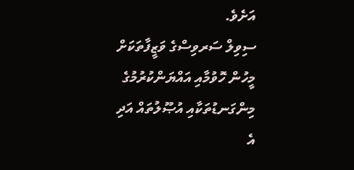އަށެވެ.
ސިވިލް ސަރވިސްގެ ވަޒީފާތަކަށް މީހުން ހޮވުމާއި އައްޔަންކުރުމުގެ މިންގަނޑުތަކާއި އުޞޫލުތައް އަދި އެ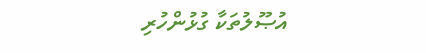އުޞޫލުތަކާ ގުޅުންހުރި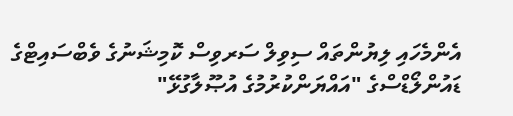އެންމެހައި ލިޔުންތައް ސިވިލް ސަރވިސް ކޮމިޝަނުގެ ވެބްސައިޓްގެ ޑައުންލޯޑްސްގެ "އައްޔަންކުރުމުގެ އުޞޫލާގުޅޭ"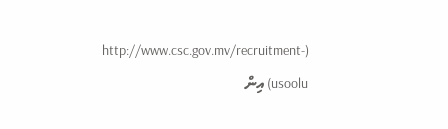(http://www.csc.gov.mv/recruitment-usoolu) އިން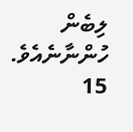ލިބެން ހުންނާނެއެވެ.
15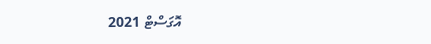އޮގަސްޓް 2021